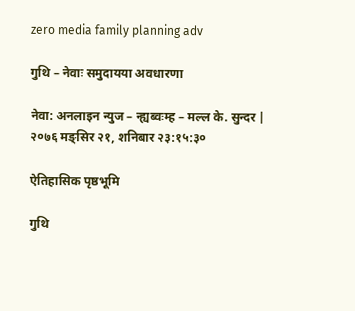zero media family planning adv

गुथि – नेवाः समुदायया अवधारणा

नेवा: अनलाइन न्युज – न्ह्यब्वःम्ह – मल्ल के. सुन्दर | २०७६ मङ्सिर २१, शनिबार २३:१५:३०

ऐतिहासिक पृष्ठभूमि

गुथि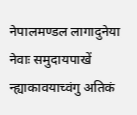नेपालमण्डल लागादुनेया नेवाः समुदायपाखें न्ह्याकावयाच्वंगु अतिकं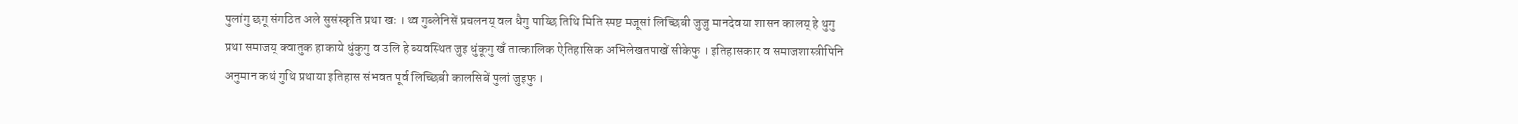पुलांगु छगू संगठित अले सुसंस्कृति प्रथा खः । थ्व गुब्लेनिसें प्रचलनय् वल धैगु पाय्छि तिथि मिति स्पष्ट मजूसां लिच्छिबी जुजु मानदेवया शासन कालय् हे थुगु प्रथा समाजय् क्वातुक हाकाये धुंकुगु व उलि हे ब्यवस्थित जुइ धुंकूगु खँ तात्कालिक ऐतिहासिक अभिलेखतपाखें सीकेफु । इतिहासकार व समाजशास्त्रीपिनि अनुमान कथं गुथि प्रथाया इतिहास संभवत पूर्व लिच्छिबी कालसिबें पुलां जुइफु ।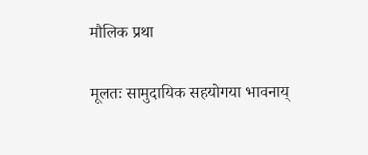मौलिक प्रथा

मूलतः सामुदायिक सहयोगया भावनाय्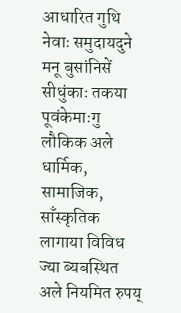आधारित गुथि नेवाः समुदायदुने मनू बुसांनिसें सीधुंकाः तकया पूवंकेमाःगु लौकिक अले धार्मिक, सामाजिक, साँस्कृतिक लागाया विविध ज्या ब्यबस्थित अले नियमित रुपय्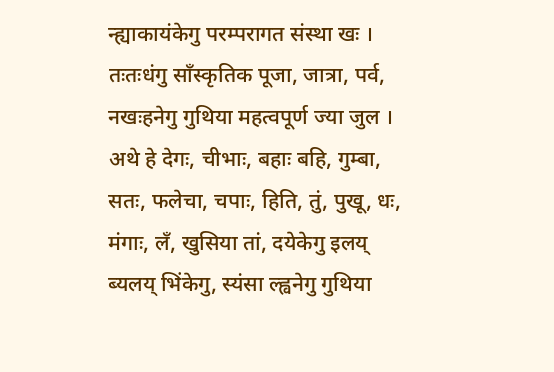न्ह्याकायंकेगु परम्परागत संस्था खः । तःतःधंगु साँस्कृतिक पूजा, जात्रा, पर्व, नखःहनेगु गुथिया महत्वपूर्ण ज्या जुल । अथे हे देगः, चीभाः, बहाः बहि, गुम्बा, सतः, फलेचा, चपाः, हिति, तुं, पुखू, धः, मंगाः, लँ, खुसिया तां, दयेकेगु इलय् ब्यलय् भिंकेगु, स्यंसा ल्ह्वनेगु गुथिया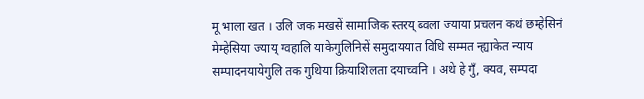मू भाला खत । उलि जक मखसें सामाजिक स्तरय् ब्वला ज्याया प्रचलन कथं छम्हेसिनं मेम्हेसिया ज्याय् ग्वहालि याकेगुलिनिसें समुदाययात विधि सम्मत न्ह्याकेत न्याय सम्पादनयायेगुलि तक गुथिया क्रियाशिलता दयाच्वनि । अथे हे गुँ, क्यव, सम्पदा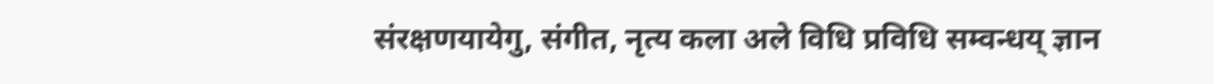संरक्षणयायेगु, संगीत, नृत्य कला अले विधि प्रविधि सम्वन्धय् ज्ञान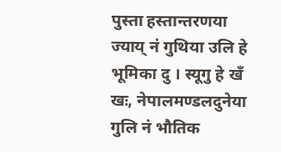पुस्ता हस्तान्तरणया ज्याय् नं गुथिया उलि हे भूमिका दु । स्यूगु हे खँ खः, नेपालमण्डलदुनेया गुलि नं भौतिक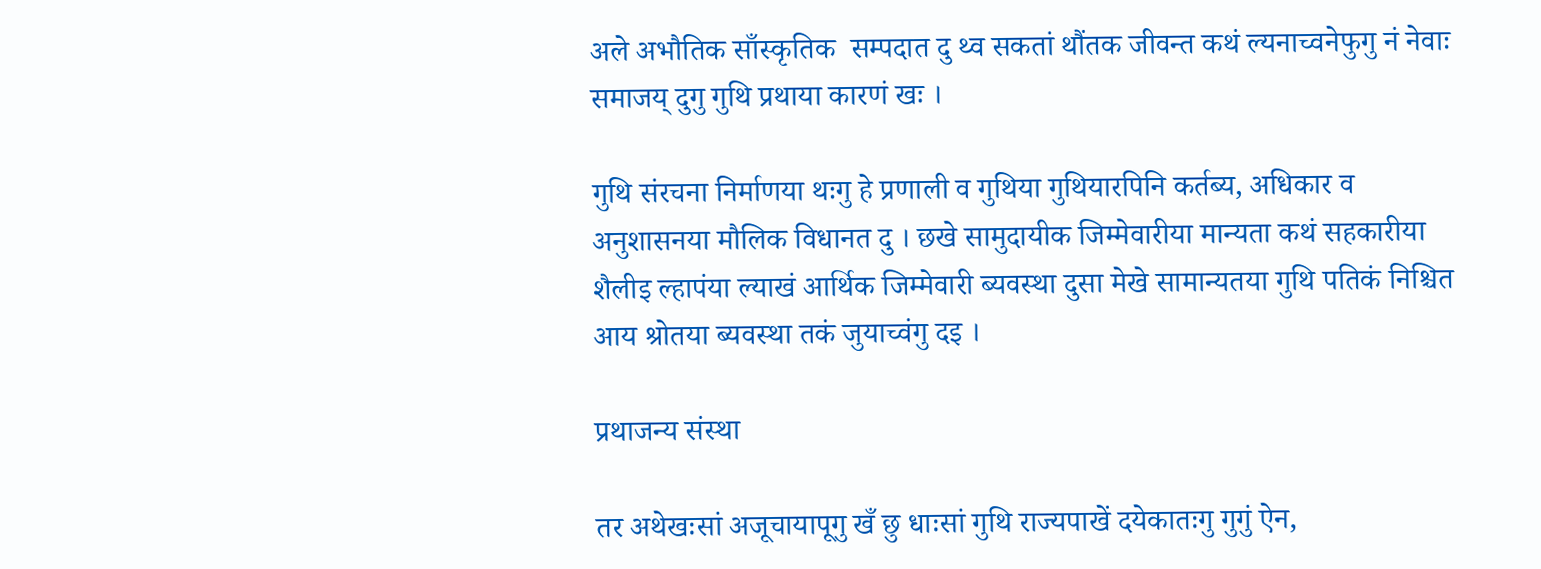अले अभौतिक साँस्कृतिक  सम्पदात दु थ्व सकतां थौंतक जीवन्त कथं ल्यनाच्वनेफुगु नं नेवाः समाजय् दुगु गुथि प्रथाया कारणं खः ।

गुथि संरचना निर्माणया थःगु हे प्रणाली व गुथिया गुथियारपिनि कर्तब्य, अधिकार व अनुशासनया मौलिक विधानत दु । छखे सामुदायीक जिम्मेवारीया मान्यता कथं सहकारीया शैलीइ ल्हापंया ल्याखं आर्थिक जिम्मेवारी ब्यवस्था दुसा मेखे सामान्यतया गुथि पतिकं निश्चित आय श्रोतया ब्यवस्था तकं जुयाच्वंगु दइ ।

प्रथाजन्य संस्था

तर अथेखःसां अजूचायापूगु खँ छु धाःसां गुथि राज्यपाखें दयेकातःगु गुगुं ऐन,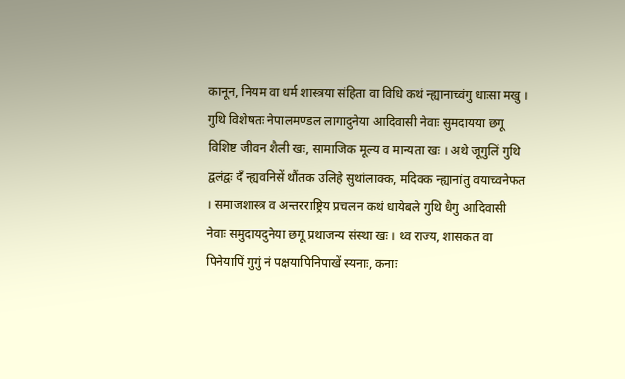कानून, नियम वा धर्म शास्त्रया संहिता वा विधि कथं न्ह्यानाच्वंगु धाःसा मखु । गुथि विशेषतः नेपालमण्डल लागादुनेया आदिवासी नेवाः सुमदायया छगू विशिष्ट जीवन शैली खः, सामाजिक मूल्य व मान्यता खः । अथे जूगुलिं गुथि द्वलंद्वः दँ न्ह्यवनिसें थौंतक उलिहे सुथांलाक्क, मदिक्क न्ह्यानांतु वयाच्वनेफत । समाजशास्त्र व अन्तरराष्ट्रिय प्रचलन कथं धायेबले गुथि धैगु आदिवासी नेवाः समुदायदुनेया छगू प्रथाजन्य संस्था खः । थ्व राज्य, शासकत वा पिनेयापिं गुगुं नं पक्षयापिनिपाखें स्यनाः, कनाः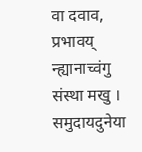वा दवाव, प्रभावय् न्ह्यानाच्वंगु संस्था मखु । समुदायदुनेया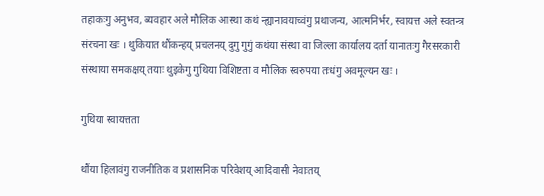तहाकःगु अनुभव, ब्यवहार अले मौलिक आस्था कथं न्ह्यानावयाच्वंगु प्रथाजन्य, आत्मनिर्भर, स्वायत्त अले स्वतन्त्र संरचना खः । थुकियात थौंकन्हय् प्रचलनय् दुगु गुगुं कथंया संस्था वा जिल्ला कार्यालय दर्ता यानातःगु गैरसरकारी संस्थाया समकक्षय् तयाः थुइकेगु गुथिया विशिष्टता व मौलिक स्वरुपया तःधंगु अवमूल्यन खः ।

गुथिया स्वायत्तता

थौंया हिलावंगु राजनीतिक व प्रशासनिक परिवेशय् आदिवासी नेवाःतय्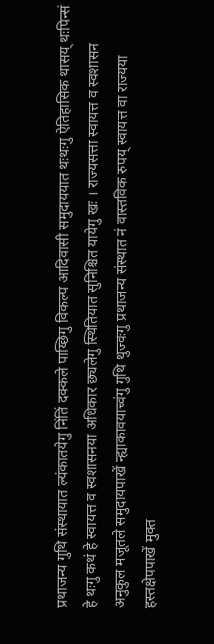प्रथाजन्य गुथि संस्थायात ल्यंकातयेगु निंतिं दक्कले पाय्छिगु विकल्प आदिवासी समुदाययात थःथःगु ऐतिहासिक थासय् थःपिन्सं हे थःगु कथं हे स्वायत्त व स्वशासनया अधिकार छ्यलेगु स्थितियात सुनिश्चित यायेगु खः । राज्यसत्ता स्वायत्त व स्वशासन अनुकुल मजूतले समुदायपाखें न्ह्याकावयाच्वंगु गुथि थुज्वःगु प्रथाजन्य संस्थात नं वास्तविक रुपय् स्वायत्त वा राज्यया हस्तक्षेपपाखें मुक्त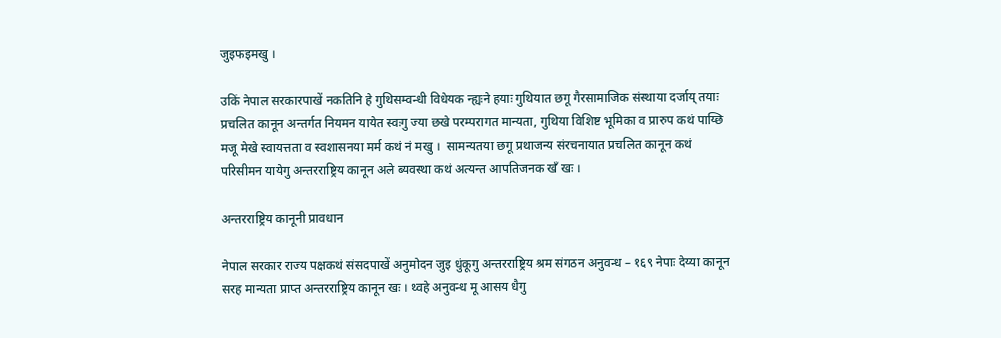जुइफइमखु ।

उकिं नेपाल सरकारपाखें नकतिनि हे गुथिसम्वन्धी विधेयक न्ह्यःने हयाः गुथियात छगू गैरसामाजिक संस्थाया दर्जाय् तयाः प्रचलित कानून अन्तर्गत नियमन यायेत स्वःगु ज्या छखे परम्परागत मान्यता, गुथिया विशिष्ट भूमिका व प्रारुप कथं पाय्छि मजू मेखे स्वायत्तता व स्वशासनया मर्म कथं नं मखु ।  सामन्यतया छगू प्रथाजन्य संरचनायात प्रचलित कानून कथं परिसीमन यायेगु अन्तरराष्ट्रिय कानून अले ब्यवस्था कथं अत्यन्त आपतिजनक खँ खः ।

अन्तरराष्ट्रिय कानूनी प्रावधान

नेपाल सरकार राज्य पक्षकथं संसदपाखें अनुमोदन जुइ धुंकूगु अन्तरराष्ट्रिय श्रम संगठन अनुवन्ध – १६९ नेपाः देय्या कानून सरह मान्यता प्राप्त अन्तरराष्ट्रिय कानून खः । थ्वहे अनुवन्ध मू आसय धैगु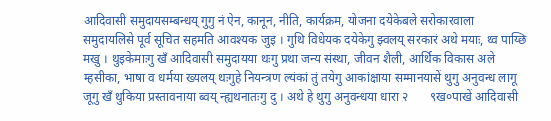आदिवासी समुदायसम्बन्धय् गुगु नं ऐन, कानून, नीति, कार्यक्रम, योजना दयेकेबले सरोकारवाला समुदायलिसे पूर्व सूचित सहमति आवश्यक जुइ । गुथि विधेयक दयेकेगु झ्वलय् सरकारं अथे मयाः, थ्व पाय्छि मखु । थुइकेमाःगु खँ आदिवासी समुदायया थःगु प्रथा जन्य संस्था, जीवन शैली, आर्थिक विकास अले म्हसीका, भाषा व धर्मया ख्यलय् थःगुहे नियन्त्रण ल्यंकां तुं तयेगु आकांक्षाया सम्मानयासें थुगु अनुवन्ध लागू जूगु खँ थुकिया प्रस्तावनाया ब्वय् न्ह्यथनातःगु दु । अथे हे थुगु अनुवन्धया धारा २       ९ख०पाखें आदिवासी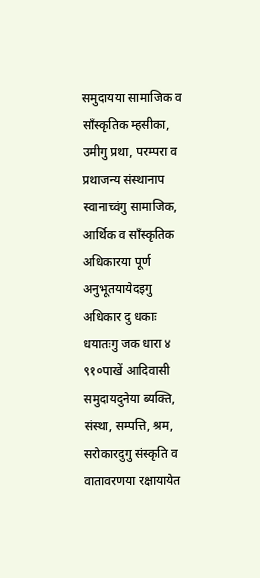समुदायया सामाजिक व साँस्कृतिक म्हसीका, उमीगु प्रथा, परम्परा व प्रथाजन्य संस्थानाप स्वानाच्वंगु सामाजिक, आर्थिक व साँस्कृतिक अधिकारया पूर्ण अनुभूतयायेदइगु अधिकार दु धकाः धयातःगु जक धारा ४ ९१०पाखें आदिवासी समुदायदुनेया ब्यक्ति, संस्था, सम्पत्ति, श्रम, सरोकारदुगु संस्कृति व वातावरणया रक्षायायेत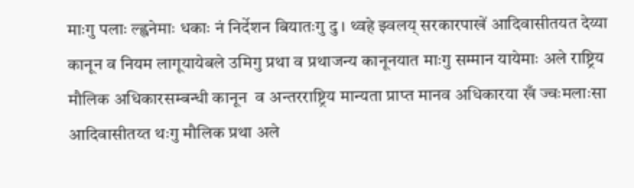माःगु पलाः ल्ह्वनेमाः धकाः नं निर्देशन बियातःगु दु । थ्वहे झ्वलय् सरकारपाखें आदिवासीतयत देय्या कानून व नियम लागूयायेबले उमिगु प्रथा व प्रथाजन्य कानूनयात माःगु सम्मान यायेमाः अले राष्ट्रिय मौलिक अधिकारसम्बन्धी कानून  व अन्तरराष्ट्रिय मान्यता प्राप्त मानव अधिकारया खँ ज्वःमलाःसा आदिवासीतय्त थःगु मौलिक प्रथा अले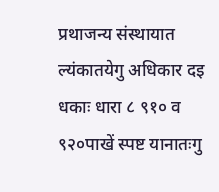प्रथाजन्य संस्थायात ल्यंकातयेगु अधिकार दइ धकाः धारा ८ ९१० व ९२०पाखें स्पष्ट यानातःगु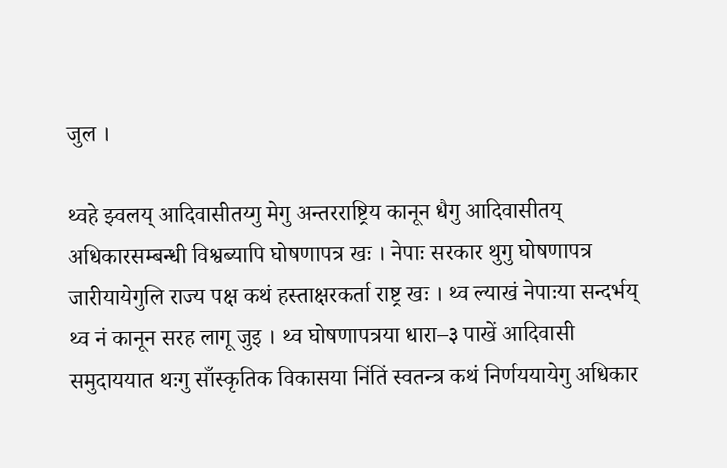जुल ।

थ्वहे झ्वलय् आदिवासीतय्गु मेगु अन्तरराष्ट्रिय कानून धैगु आदिवासीतय् अधिकारसम्बन्धी विश्वब्यापि घोषणापत्र खः । नेपाः सरकार थुगु घोषणापत्र जारीयायेगुलि राज्य पक्ष कथं हस्ताक्षरकर्ता राष्ट्र खः । थ्व ल्याखं नेपाःया सन्दर्भय् थ्व नं कानून सरह लागू जुइ । थ्व घोषणापत्रया धारा–३ पाखें आदिवासी समुदाययात थःगु साँस्कृतिक विकासया निंतिं स्वतन्त्र कथं निर्णययायेगु अधिकार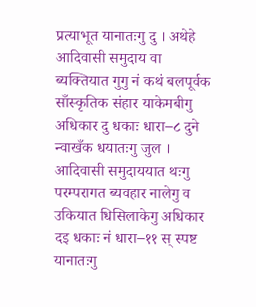प्रत्याभूत यानातःगु दु । अथेहे आदिवासी समुदाय वा ब्यक्तियात गुगु नं कथं बलपूर्वक साँस्कृतिक संहार याकेमबीगु अधिकार दु धकाः धारा–८ दुने न्वाखँक धयातःगु जुल । आदिवासी समुदाययात थःगु परम्परागत ब्यवहार नालेगु व उकियात धिसिलाकेगु अधिकार दइ धकाः नं धारा–११ स् स्पष्ट यानातःगु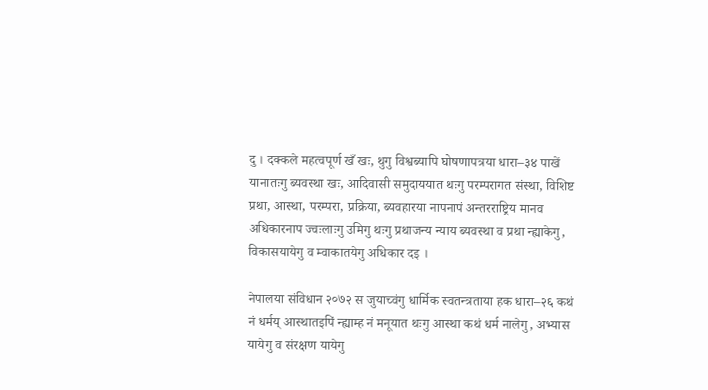दु । दक्कले महत्वपूर्ण खँ खः, थुगु विश्वब्यापि घोषणापत्रया धारा–३४ पाखें यानातःगु ब्यवस्था खः, आदिवासी समुदाययात थःगु परम्परागत संस्था, विशिष्ट प्रथा, आस्था, परम्परा, प्रक्रिया, ब्यवहारया नापनापं अन्तरराष्ट्रिय मानव अधिकारनाप ज्वःलाःगु उमिगु थःगु प्रथाजन्य न्याय ब्यवस्था व प्रथा न्ह्याकेगु, विकासयायेगु व म्वाकातयेगु अधिकार दइ ।

नेपालया संविधान २०७२ स जुयाच्वंगु धार्मिक स्वतन्त्रताया हक धारा–२६ कथं नं धर्मय् आस्थातइपिं न्ह्याम्ह नं मनूयात थःगु आस्था कथं धर्म नालेगु, अभ्यास यायेगु व संरक्षण यायेगु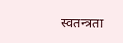स्वतन्त्रता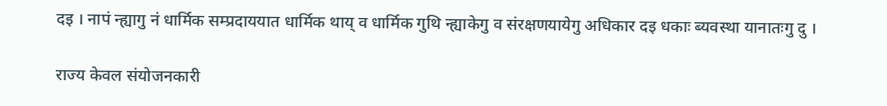दइ । नापं न्ह्यागु नं धार्मिक सम्प्रदाययात धार्मिक थाय् व धार्मिक गुथि न्ह्याकेगु व संरक्षणयायेगु अधिकार दइ धकाः ब्यवस्था यानातःगु दु ।

राज्य केवल संयोजनकारी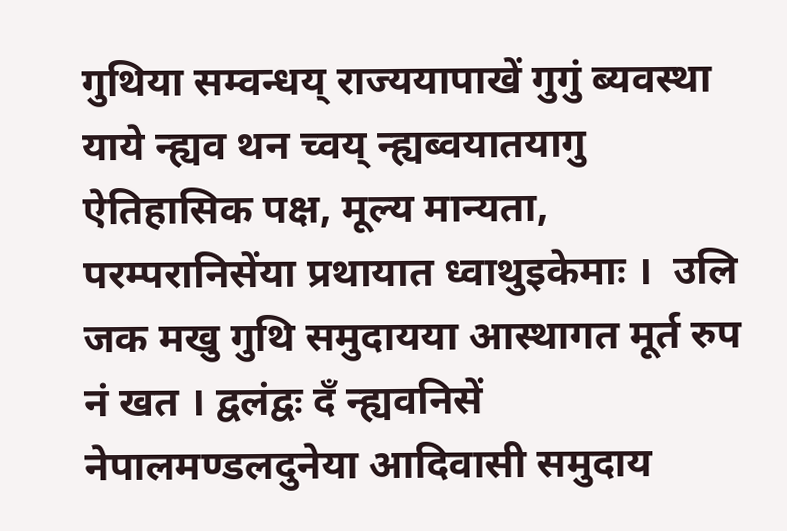गुथिया सम्वन्धय् राज्ययापाखें गुगुं ब्यवस्था याये न्ह्यव थन च्वय् न्ह्यब्वयातयागु ऐतिहासिक पक्ष, मूल्य मान्यता, परम्परानिसेंया प्रथायात ध्वाथुइकेमाः ।  उलि जक मखु गुथि समुदायया आस्थागत मूर्त रुप नं खत । द्वलंद्वः दँ न्ह्यवनिसें नेपालमण्डलदुनेया आदिवासी समुदाय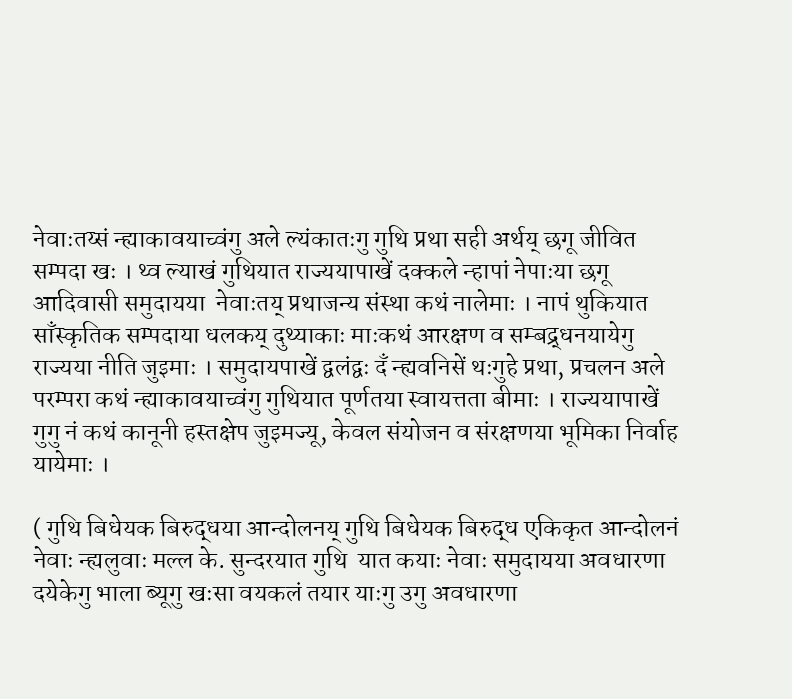नेवाःतय्सं न्ह्याकावयाच्वंगु अले ल्यंकातःगु गुथि प्रथा सही अर्थय् छगू जीवित सम्पदा खः । थ्व ल्याखं गुथियात राज्ययापाखें दक्कले न्हापां नेपाःया छगू आदिवासी समुदायया  नेवाःतय् प्रथाजन्य संस्था कथं नालेमाः । नापं थुकियात साँस्कृतिक सम्पदाया धलकय् दुथ्याकाः माःकथं आरक्षण व सम्बद्र्धनयायेगु राज्यया नीति जुइमाः । समुदायपाखें द्वलंद्वः दँ न्ह्यवनिसें थःगुहे प्रथा, प्रचलन अले परम्परा कथं न्ह्याकावयाच्वंगु गुथियात पूर्णतया स्वायत्तता बीमाः । राज्ययापाखें गुगु नं कथं कानूनी हस्तक्षेप जुइमज्यू, केवल संयोजन व संरक्षणया भूमिका निर्वाह यायेमाः ।

( गुथि बिधेयक बिरुद्धया आन्दोलनय् गुथि बिधेयक बिरुद्ध एकिकृत आन्दोलनं  नेवाः न्ह्यलुवाः मल्ल के. सुन्दरयात गुथि  यात कयाः नेवाः समुदायया अवधारणा दयेकेगु भाला ब्यूगु खःसा वयकलं तयार याःगु उगु अवधारणा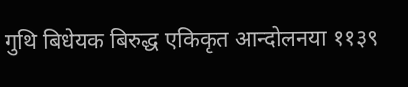गुथि बिधेयक बिरुद्ध एकिकृत आन्दोलनया ११३९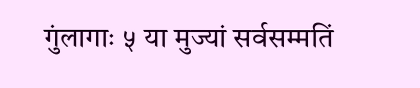गुंलागाः ५ या मुज्यां सर्वसम्मतिं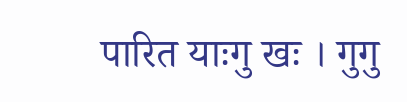पारित याःगु खः । गुगु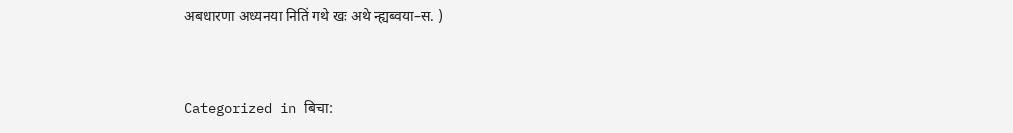अबधारणा अध्यनया नितिं गथे खः अथे न्ह्यब्वया–स. )



Categorized in बिचा: